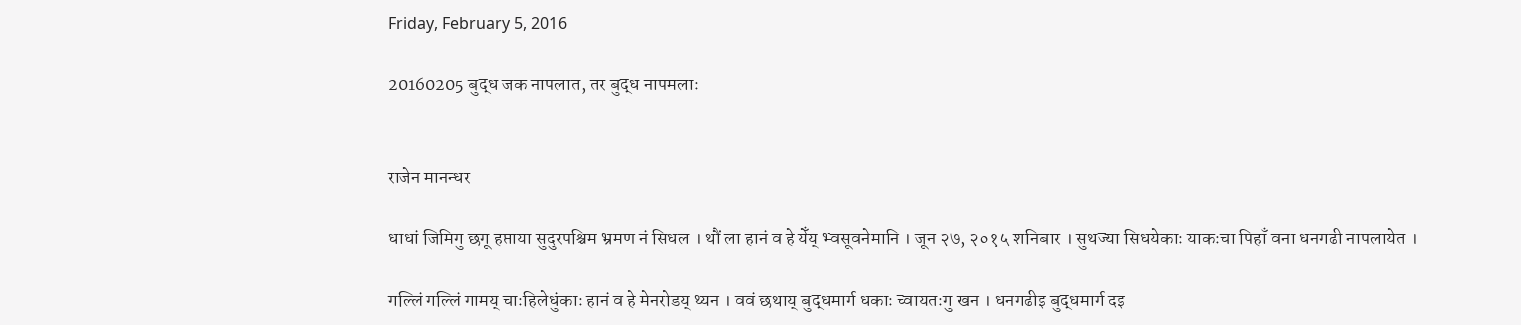Friday, February 5, 2016

20160205 बुद्ध जक नापलात, तर बुद्ध नापमलाः


राजेन मानन्धर

धाधां जिमिगु छगू हप्ताया सुदुरपश्चिम भ्रमण नं सिधल । थौं ला हानं व हे येँय् भ्वसूवनेमानि । जून २७, २०१५ शनिबार । सुथज्या सिधयेकाः याकःचा पिहाँ वना धनगढी नापलायेत ।

गल्लिं गल्लिं गामय् चाःहिलेधुंकाः हानं व हे मेनरोडय् थ्यन । ववं छथाय् बुद्धमार्ग धकाः च्वायतःगु खन । धनगढीइ बुद्धमार्ग दइ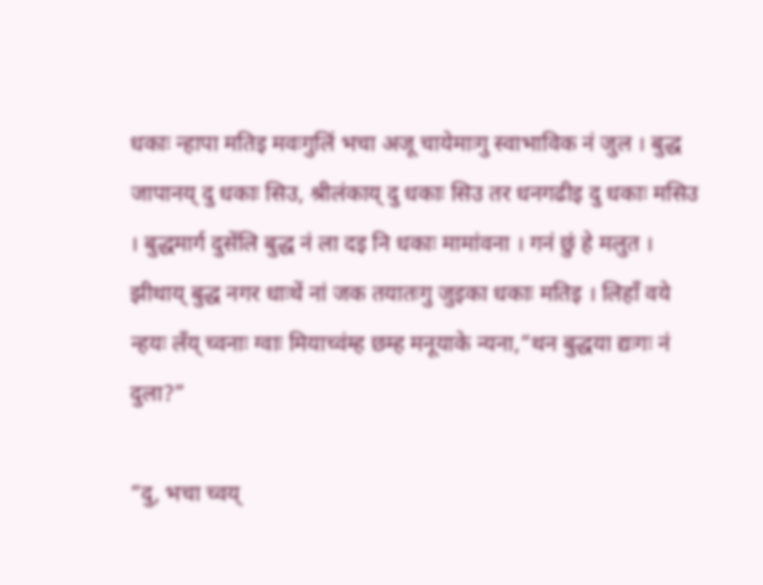धकाः न्हापा मतिइ मवःगुलिं भचा अजू चायेमाःगु स्वाभाविक नं जुल । बुद्ध जापानय् दु धकाः सिउ, श्रीलंकाय् दु धकाः सिउ तर धनगढीइ दु धकाः मसिउ । बुद्धमार्ग दुसेंलि बुद्ध नं ला दइ नि धकाः मामांवना । गनं छुं हे मलुत । झीथाय् बुद्ध नगर धाःथें नां जक तयातःगु जुइका धकाः मतिइ । लिहाँ वये न्हयः लँय् च्वनाः ग्वाः मियाच्वंम्ह छम्ह मनूयाके न्यना,“थन बुद्धया द्यःगः नं दुला?”

“दु, भचा च्वय्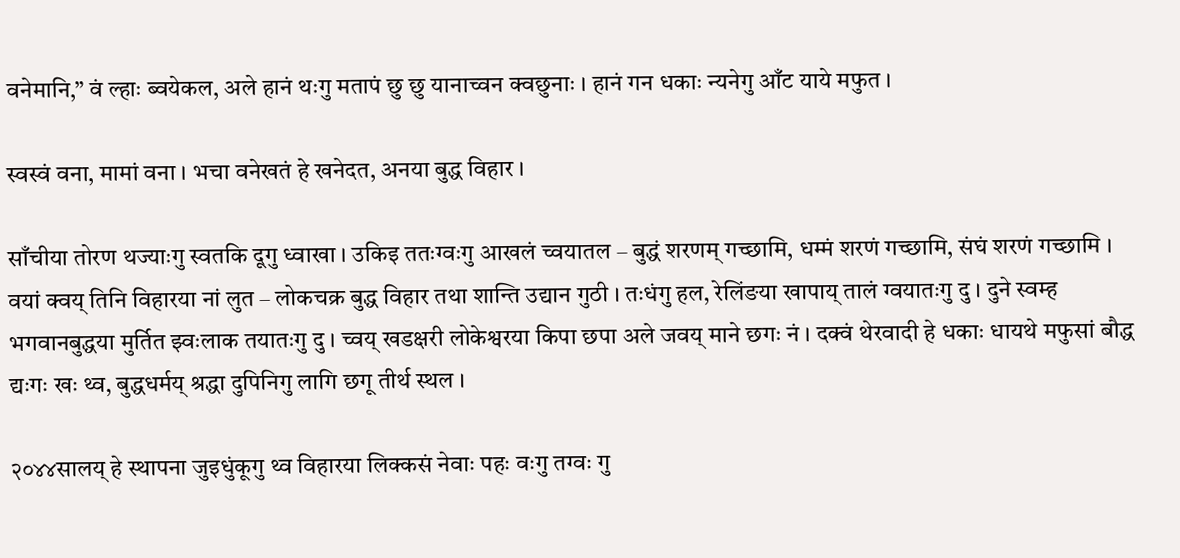वनेमानि,” वं ल्हाः ब्वयेकल, अले हानं थःगु मतापं छु छु यानाच्वन क्वछुनाः । हानं गन धकाः न्यनेगु आँट याये मफुत ।

स्वस्वं वना, मामां वना । भचा वनेखतं हे खनेदत, अनया बुद्ध विहार ।

साँचीया तोरण थज्याःगु स्वतकि दूगु ध्वाखा । उकिइ ततःग्वःगु आखलं च्वयातल – बुद्धं शरणम् गच्छामि, धम्मं शरणं गच्छामि, संघं शरणं गच्छामि । वयां क्वय् तिनि विहारया नां लुत – लोकचक्र बुद्ध विहार तथा शान्ति उद्यान गुठी । तःधंगु हल, रेलिंङया खापाय् तालं ग्वयातःगु दु । दुने स्वम्ह भगवानबुद्धया मुर्तित झ्वःलाक तयातःगु दु । च्वय् खडक्षरी लोकेश्वरया किपा छपा अले जवय् माने छगः नं । दक्वं थेरवादी हे धकाः धायथे मफुसां बौद्ध द्यःगः खः थ्व, बुद्धधर्मय् श्रद्धा दुपिनिगु लागि छगू तीर्थ स्थल ।

२०४४सालय् हे स्थापना जुइधुंकूगु थ्व विहारया लिक्कसं नेवाः पहः वःगु तग्वः गु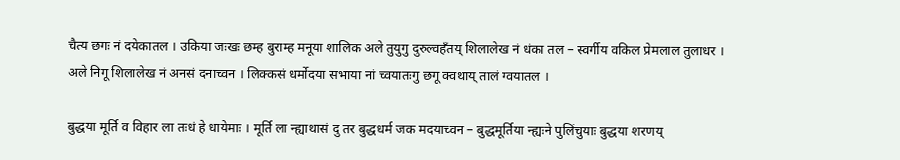चैत्य छगः नं दयेकातल । उकिया जःखः छम्ह बुराम्ह मनूया शालिक अले तुयुगु दुरुल्वहँतय् शिलालेख नं धंका तल – स्वर्गीय वकिल प्रेमलाल तुलाधर । अले निगू शिलालेख नं अनसं दनाच्वन । लिक्कसं धर्मोदया सभाया नां च्वयातःगु छगू क्वथाय् तालं ग्वयातल ।

बुद्धया मूर्ति व विहार ला तःधं हे धायेमाः । मूर्ति ला न्ह्याथासं दु तर बुद्धधर्म जक मदयाच्वन – बुद्धमूर्तिया न्ह्यःने पुलिंचुयाः बुद्धया शरणय्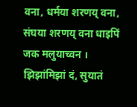वना, धर्मया शरणय् वना, संघया शरणय् वना धाइपिं जक मलुयाच्वन । झिझांमिझां दं, सुयातं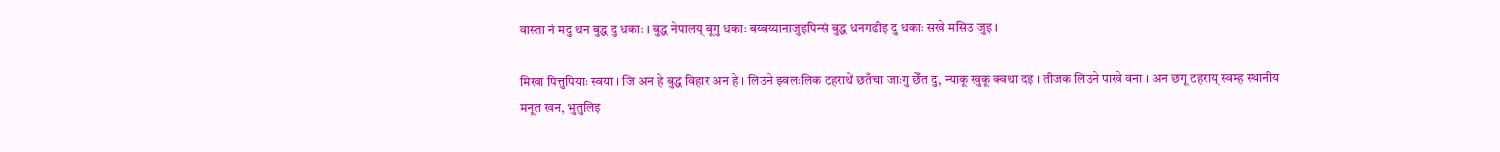वास्ता नं मदु थन बुद्ध दु धकाः । बुद्ध नेपालय् बूगु धकाः बय्बय्यानाजुइपिन्सं बुद्ध धनगढीइ दु धकाः सखे मसिउ जुइ ।

मिखा पित्तुपियाः स्वया । जि अन हे बुद्ध विहार अन हे । लिउने झ्वलःलिक टहराथें छतँचा जाःगु छेँत दु, न्याकू खुकू क्वथा दइ । तीजक लिउने पाखे वना । अन छगू टहराय् स्वम्ह स्थानीय मनूत खन, भुतुलिइ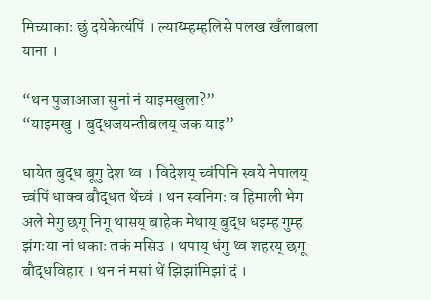मिच्याकाः छुं दयेकेत्यंपिं । ल्याय्म्हम्हलिसे पलख खँलाबला याना ।

“थन पुजाआजा सुनां नं याइमखुला?”
“याइमखु । बुद्धजयन्तीबलय् जक याइ”

धायेत बुद्ध बूगु देश थ्व । विदेशय् च्वंपिनि स्वये नेपालय् च्वंपिं धाक्व बौद्धत थेंच्वं । थन स्वनिगः व हिमाली भेग अले मेगु छगू निगू थासय् बाहेक मेथाय् बुद्ध धइम्ह गुम्ह झंगःया नां धकाः तकं मसिउ । थपाय् धंगु थ्व शहरय् छगू बौद्धविहार । थन नं मसां थें झिझांमिझां दं ।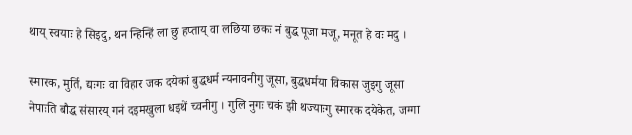थाय् स्वयाः हे सिइदु, थन न्हिन्हिं ला छु हप्ताय् वा लछिया छकः नं बुद्ध पूजा मजू, मनूत हे वः मदु ।

स्मारक, मुर्ति, द्यःगः वा विहार जक दयेकां बुद्धधर्म न्यनावनीगु जूसा, बुद्धधर्मया विकास जुइगु जूसा नेपाःति बौद्ध संसारय् गनं दइमखुला धइथें च्वनीगु । गुलि नुगः चकं झी थज्याःगु स्मारक दयेकेत, जग्गा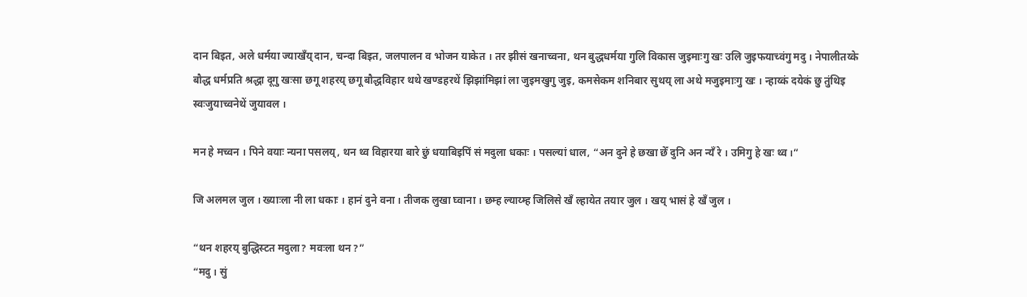दान बिइत, अले धर्मया ज्याखँय् दान, चन्दा बिइत, जलपालन व भोजन याकेत । तर झीसं खनाच्वना, थन बुद्धधर्मया गुलि विकास जुइमाःगु खः उलि जुइफयाच्वंगु मदु । नेपालीतय्के बौद्ध धर्मप्रति श्रद्धा दूगु खःसा छगू शहरय् छगू बौद्धविहार थथे खण्डहरथें झिझांमिझां ला जुइमखुगु जुइ, कमसेकम शनिबार सुथय् ला अथे मजुइमाःगु खः । न्हाय्कं दयेकं छु तुंथिइ स्वःजुयाच्वनेथें जुयावल ।

मन हे मच्वन । पिने वयाः न्यना पसलय्, थन थ्व विहारया बारे छुं धयाबिइपिं सं मदुला धकाः । पसल्यां धाल, “अन दुने हे छखा छेँ दुनि अन न्यँ रे । उमिगु हे खः थ्व ।”

जि अलमल जुल । ख्याःला नी ला धकाः । हानं दुने वना । तीजक लुखा घ्वाना । छम्ह ल्याय्म्ह जिलिसे खँ ल्हायेत तयार जुल । खय् भासं हे खँ जुल ।

“थन शहरय् बुद्धिस्टत मदुला? मवःला थन?”
“मदु । सुं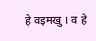हे वइमखु । व हे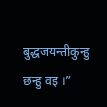बुद्धजयन्तीकुन्हु छन्हु वइ ।”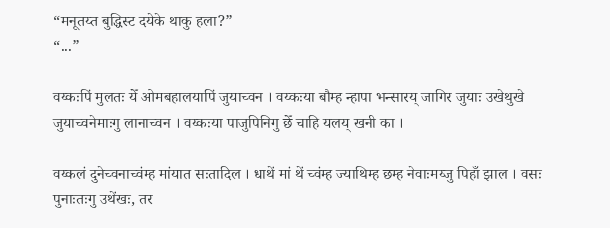“मनूतय्त बुद्धिस्ट दयेके थाकु हला?”
“...”

वय्कःपिं मुलतः येँ ओमबहालयापिं जुयाच्वन । वय्कःया बौम्ह न्हापा भन्सारय् जागिर जुयाः उखेथुखे जुयाच्वनेमाःगु लानाच्वन । वय्कःया पाजुपिनिगु छेँ चाहि यलय् खनी का ।

वय्कलं दुनेच्वनाच्वंम्ह मांयात सःतादिल । धाथें मां थें च्वंम्ह ज्याथिम्ह छम्ह नेवाःमय्जु पिहाँ झाल । वसः पुनाःतःगु उथेंखः, तर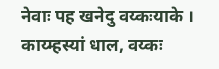नेवाः पह खनेदु वय्कःयाके । काय्म्हस्यां धाल, वय्कः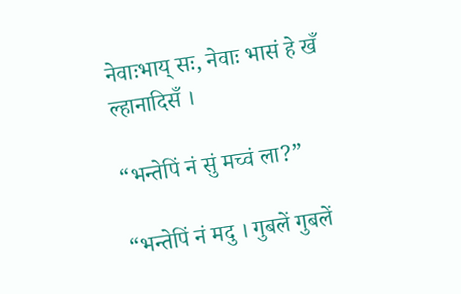नेवाःभाय् सः, नेवाः भासं हे खँ ल्हानादिसँ ।

“भन्तेपिं नं सुं मच्वं ला?”

“भन्तेपिं नं मदु । गुबलें गुबलें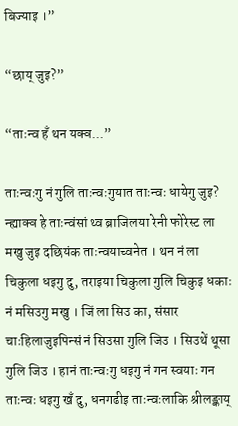बिज्याइ ।”

“छाय् जुइ?”

“ताःन्व हँ थन यक्व...”

ताःन्वःगु नं गुलि ताःन्वःगुयात ताःन्वः धायेगु जुइ? न्ह्याक्व हे ताःन्वंसां थ्व ब्राजिलया रेनी फोरेस्ट ला मखु जुइ दछियंक ताःन्वयाच्वनेत । थन नं ला चिकुला धइगु दु, तराइया चिकुला गुलि चिकुइ धकाः नं मसिउगु मखु । जिं ला सिउ का, संसार चाःहिलाजुइपिन्सं नं सिउसा गुलि जिउ । सिउथें थूसा गुलि जिउ । हानं ताःन्वःगु धइगु नं गन स्वयाः गन ताःन्वः धइगु खँ दु, धनगढीइ ताःन्वःलाकि श्रीलङ्काय्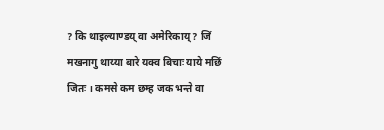? कि थाइल्याण्डय् वा अमेरिकाय् ? जिं मखनागु थाय्या बारे यक्व बिचाः याये मछिं जितः । कमसे कम छम्ह जक भन्ते वा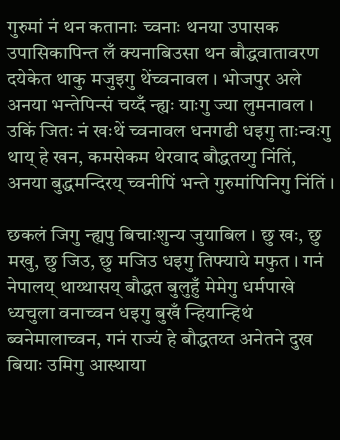गुरुमां नं थन कतानाः च्वनाः थनया उपासक उपासिकापिन्त लँ क्यनाबिउसा थन बौद्धवातावरण दयेकेत थाकु मजुइगु थेंच्वनावल । भोजपुर अले अनया भन्तेपिन्सं चय्दँ न्ह्यः याःगु ज्या लुमनावल । उकिं जितः नं खःथें च्वनावल धनगढी धइगु ताःन्वःगु थाय् हे खन, कमसेकम थेरवाद बौद्धतय्गु निंतिं, अनया बुद्धमन्दिरय् च्वनीपिं भन्ते गुरुमांपिनिगु निंतिं ।

छकलं जिगु न्ह्यपु बिचाःशुन्य जुयाबिल । छु खः, छु मखु, छु जिउ, छु मजिउ धइगु तिफ्याये मफुत । गनं नेपालय् थाय्थासय् बौद्धत बुलुहुँ मेमेगु धर्मपाखे ध्यचुला वनाच्वन धइगु बुखँ न्हियान्हिथं ब्वनेमालाच्वन, गनं राज्यं हे बौद्धतय्त अनेतने दुख बियाः उमिगु आस्थाया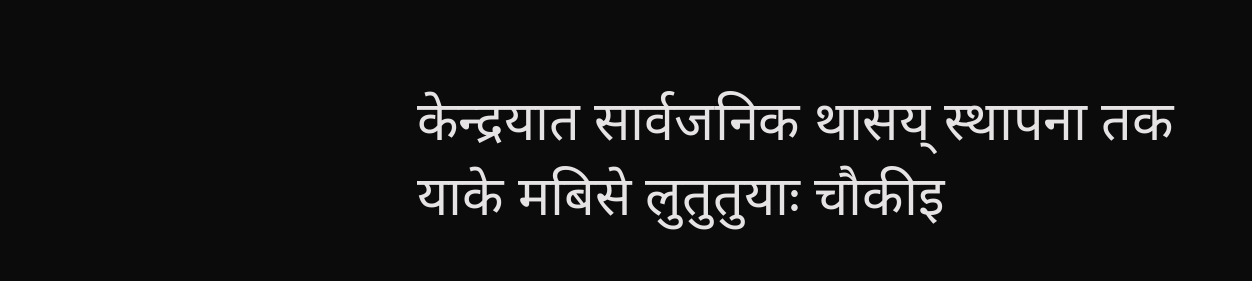केन्द्रयात सार्वजनिक थासय् स्थापना तक याके मबिसे लुतुतुयाः चौकीइ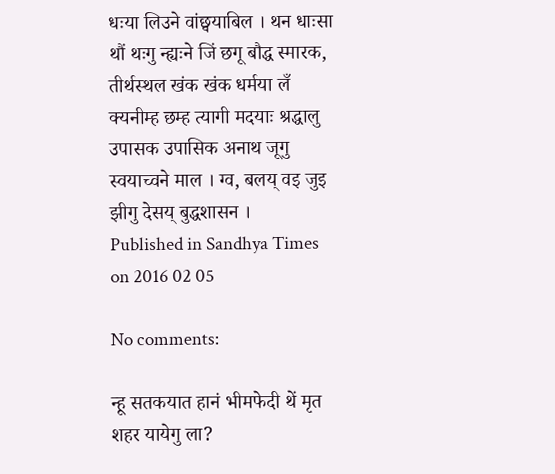धःया लिउने वांछ्वयाबिल । थन धाःसा थौं थःगु न्ह्यःने जिं छगू बौद्ध स्मारक, तीर्थस्थल खंक खंक धर्मया लँ क्यनीम्ह छम्ह त्यागी मदयाः श्रद्धालु उपासक उपासिक अनाथ जूगु स्वयाच्वने माल । ग्व, बलय् वइ जुइ झीगु देसय् बुद्धशासन ।
Published in Sandhya Times on 2016 02 05

No comments:

न्हू सतकयात हानं भीमफेदी थें मृत शहर यायेगु ला?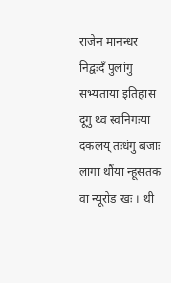राजेन मानन्धर निद्वःदँ पुलांगु सभ्यताया इतिहास दूगु थ्व स्वनिगःया दकलय् तःधंगु बजाः लागा थौंया न्हूसतक वा न्यूरोड खः । थी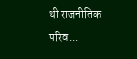थी राजनीतिक परिव...